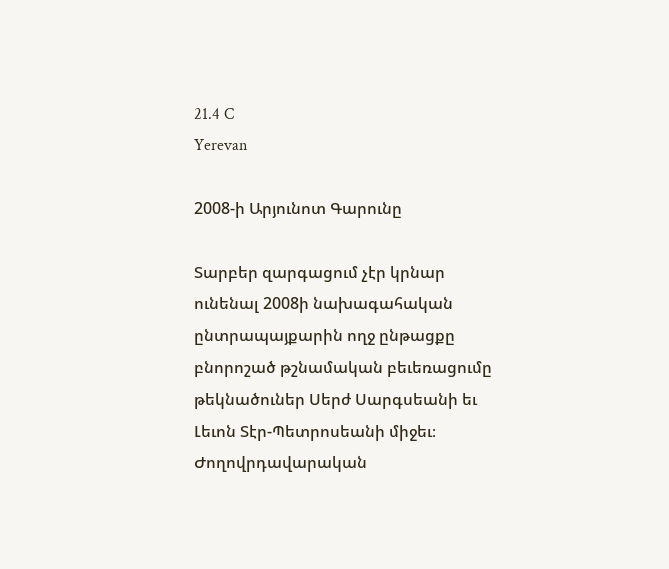21.4 C
Yerevan

2008‑ի Արյունոտ Գարունը

Տարբեր զարգացում չէր կրնար ունենալ 2008ի նախագահական ընտրապայքարին ողջ ընթացքը բնորոշած թշնամական բեւեռացումը թեկնածուներ Սերժ Սարգսեանի եւ Լեւոն Տէր-Պետրոսեանի միջեւ։ Ժողովրդավարական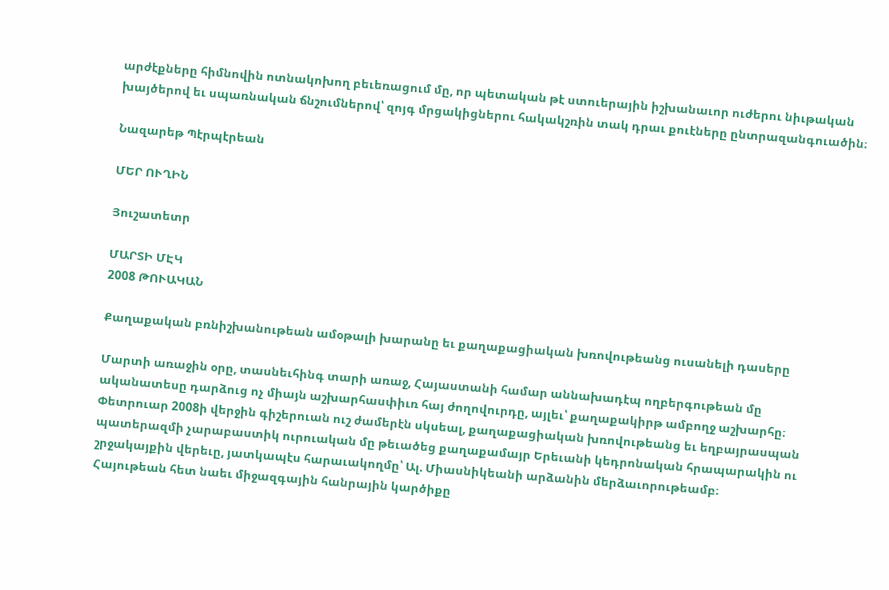արժէքները հիմնովին ոտնակոխող բեւեռացում մը, որ պետական թէ ստուերային իշխանաւոր ուժերու նիւթական խայծերով եւ սպառնական ճնշումներով՝ զոյգ մրցակիցներու հակակշռին տակ դրաւ քուէները ընտրազանգուածին։

Նազարեթ Պէրպէրեան

ՄԵՐ ՈՒՂԻՆ

Յուշատետր

ՄԱՐՏԻ ՄԷԿ
2008 ԹՈՒԱԿԱՆ

Քաղաքական բռնիշխանութեան ամօթալի խարանը եւ քաղաքացիական խռովութեանց ուսանելի դասերը

Մարտի առաջին օրը, տասնեւհինգ տարի առաջ, Հայաստանի համար աննախադէպ ողբերգութեան մը ականատեսը դարձուց ոչ միայն աշխարհասփիւռ հայ ժողովուրդը, այլեւ՝ քաղաքակիրթ ամբողջ աշխարհը։
Փետրուար 2008ի վերջին գիշերուան ուշ ժամերէն սկսեալ, քաղաքացիական խռովութեանց եւ եղբայրասպան պատերազմի չարաբաստիկ ուրուական մը թեւածեց քաղաքամայր Երեւանի կեդրոնական հրապարակին ու շրջակայքին վերեւը, յատկապէս հարաւակողմը՝ Ալ. Միասնիկեանի արձանին մերձաւորութեամբ։
Հայութեան հետ նաեւ միջազգային հանրային կարծիքը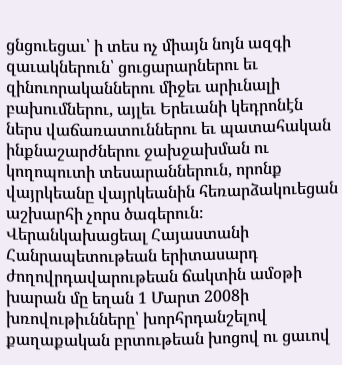ցնցուեցաւ՝ ի տես ոչ միայն նոյն ազգի զաւակներուն՝ ցուցարարներու եւ զինուորականներու միջեւ արիւնալի բախումներու, այլեւ Երեւանի կեդրոնէն ներս վաճառատուններու եւ պատահական ինքնաշարժներու ջախջախման ու կողոպուտի տեսարաններուն, որոնք վայրկեանը վայրկեանին հեռարձակուեցան աշխարհի չորս ծագերուն։
Վերանկախացեալ Հայաստանի Հանրապետութեան երիտասարդ ժողովրդավարութեան ճակտին ամօթի խարան մը եղան 1 Մարտ 2008ի խռովութիւնները՝ խորհրդանշելով քաղաքական բրտութեան խոցով ու ցաւով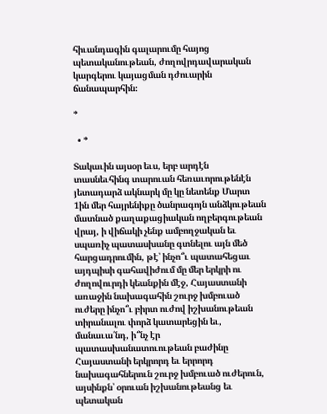հիւանդագին գալարումը հայոց պետականութեան, ժողովրդավարական կարգերու կայացման դժուարին ճանապարհին։

*

  • *

Տակաւին այսօր եւս, երբ արդէն տասնեւհինգ տարուան հեռաւորութենէն յետադարձ ակնարկ մը կը նետենք Մարտ 1ին մեր հայրենիքը ծանրագոյն անձկութեան մատնած քաղաքացիական ողբերգութեան վրայ, ի վիճակի չենք ամբողջական եւ սպառիչ պատասխանը գտնելու այն մեծ հարցադրումին, թէ՝ ինչո՞ւ պատահեցաւ այդպիսի գահավիժում մը մեր երկրի ու ժողովուրդի կեանքին մէջ, Հայաստանի առաջին նախագահին շուրջ խմբուած ուժերը ինչո՞ւ բիրտ ուժով իշխանութեան տիրանալու փորձ կատարեցին եւ, մանաւա՛նդ, ի՞նչ էր պատասխանատուութեան բաժինը Հայաստանի երկրորդ եւ երրորդ նախագահներուն շուրջ խմբուած ուժերուն, այսինքն՝ օրուան իշխանութեանց եւ պետական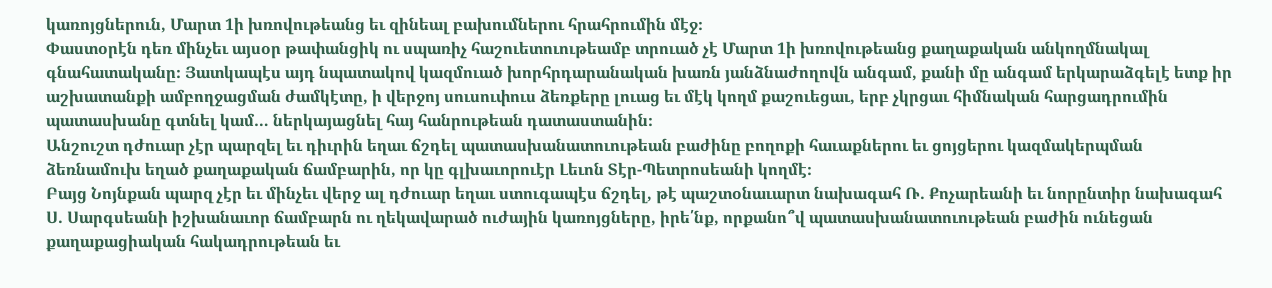կառոյցներուն, Մարտ 1ի խռովութեանց եւ զինեալ բախումներու հրահրումին մէջ։
Փաստօրէն դեռ մինչեւ այսօր թափանցիկ ու սպառիչ հաշուետուութեամբ տրուած չէ Մարտ 1ի խռովութեանց քաղաքական անկողմնակալ գնահատականը։ Յատկապէս այդ նպատակով կազմուած խորհրդարանական խառն յանձնաժողովն անգամ, քանի մը անգամ երկարաձգելէ ետք իր աշխատանքի ամբողջացման ժամկէտը, ի վերջոյ սուսուփուս ձեռքերը լուաց եւ մէկ կողմ քաշուեցաւ, երբ չկրցաւ հիմնական հարցադրումին պատասխանը գտնել կամ… ներկայացնել հայ հանրութեան դատաստանին։
Անշուշտ դժուար չէր պարզել եւ դիւրին եղաւ ճշդել պատասխանատուութեան բաժինը բողոքի հաւաքներու եւ ցոյցերու կազմակերպման ձեռնամուխ եղած քաղաքական ճամբարին, որ կը գլխաւորուէր Լեւոն Տէր-Պետրոսեանի կողմէ։
Բայց Նոյնքան պարզ չէր եւ մինչեւ վերջ ալ դժուար եղաւ ստուգապէս ճշդել, թէ պաշտօնաւարտ նախագահ Ռ. Քոչարեանի եւ նորընտիր նախագահ Ս. Սարգսեանի իշխանաւոր ճամբարն ու ղեկավարած ուժային կառոյցները, իրե՛նք, որքանո՞վ պատասխանատուութեան բաժին ունեցան քաղաքացիական հակադրութեան եւ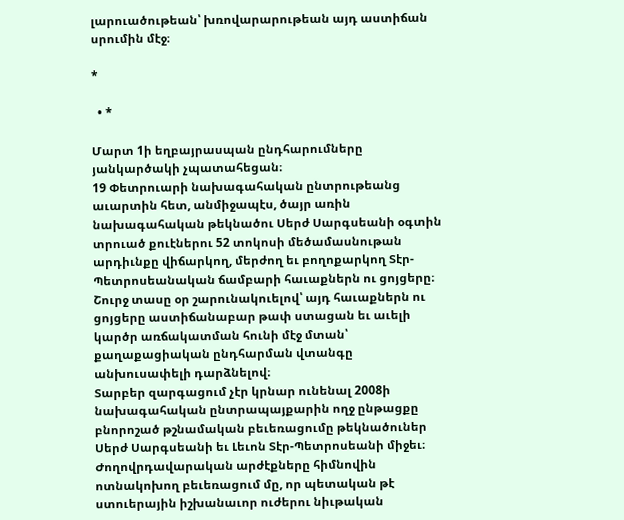լարուածութեան՝ խռովարարութեան այդ աստիճան սրումին մէջ։

*

  • *

Մարտ 1ի եղբայրասպան ընդհարումները յանկարծակի չպատահեցան։
19 Փետրուարի նախագահական ընտրութեանց աւարտին հետ, անմիջապէս, ծայր առին նախագահական թեկնածու Սերժ Սարգսեանի օգտին տրուած քուէներու 52 տոկոսի մեծամասնութան արդիւնքը վիճարկող, մերժող եւ բողոքարկող Տէր-Պետրոսեանական ճամբարի հաւաքներն ու ցոյցերը։ Շուրջ տասը օր շարունակուելով՝ այդ հաւաքներն ու ցոյցերը աստիճանաբար թափ ստացան եւ աւելի կարծր առճակատման հունի մէջ մտան՝ քաղաքացիական ընդհարման վտանգը անխուսափելի դարձնելով։
Տարբեր զարգացում չէր կրնար ունենալ 2008ի նախագահական ընտրապայքարին ողջ ընթացքը բնորոշած թշնամական բեւեռացումը թեկնածուներ Սերժ Սարգսեանի եւ Լեւոն Տէր-Պետրոսեանի միջեւ։ Ժողովրդավարական արժէքները հիմնովին ոտնակոխող բեւեռացում մը, որ պետական թէ ստուերային իշխանաւոր ուժերու նիւթական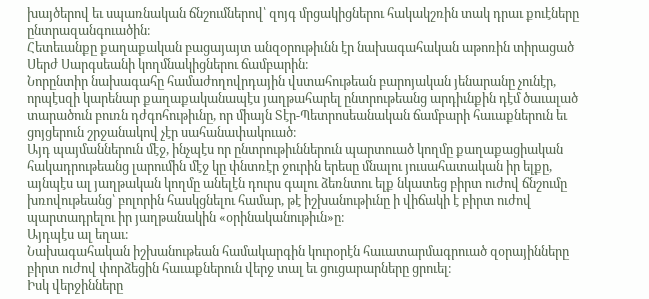խայծերով եւ սպառնական ճնշումներով՝ զոյգ մրցակիցներու հակակշռին տակ դրաւ քուէները ընտրազանգուածին։
Հետեւանքը քաղաքական բացայայտ անզօրութիւնն էր նախագահական աթոռին տիրացած Սերժ Սարգսեանի կողմնակիցներու ճամբարին։
Նորընտիր նախագահը համաժողովրդային վստահութեան բարոյական յենարանը չունէր, որպէսզի կարենար քաղաքականապէս յաղթահարել ընտրութեանց արդիւնքին դէմ ծաւալած տարածուն բուռն դժգոհութիւնը, որ միայն Տէր-Պետրոսեանական ճամբարի հաւաքներուն եւ ցոյցերուն շրջանակով չէր սահանափակուած։
Այդ պայմաններուն մէջ, ինչպէս որ ընտրութիւններուն պարտուած կողմը քաղաքացիական հակադրութեանց լարումին մէջ կը փնտռէր ջուրին երեսը մնալու յուսահատական իր ելքը, այնպէս ալ յաղթական կողմը անելէն դուրս գալու ձեռնտու ելք նկատեց բիրտ ուժով ճնշումը խռովութեանց՝ բոլորին հասկցնելու համար, թէ իշխանութիւնը ի վիճակի է բիրտ ուժով պարտադրելու իր յաղթանակին «օրինականութիւն»ը։
Այդպէս ալ եղաւ։
Նախագահական իշխանութեան համակարգին կուրօրէն հաւատարմագրուած զօրայինները բիրտ ուժով փորձեցին հաւաքներուն վերջ տալ եւ ցուցարարները ցրուել։
Իսկ վերջինները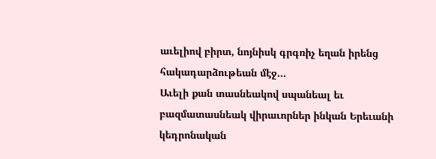աւելիով բիրտ, նոյնիսկ գրգռիչ եղան իրենց հակադարձութեան մէջ…
Աւելի քան տասնեակով սպանեալ եւ բազմատասնեակ վիրաւորներ ինկան Երեւանի կեդրոնական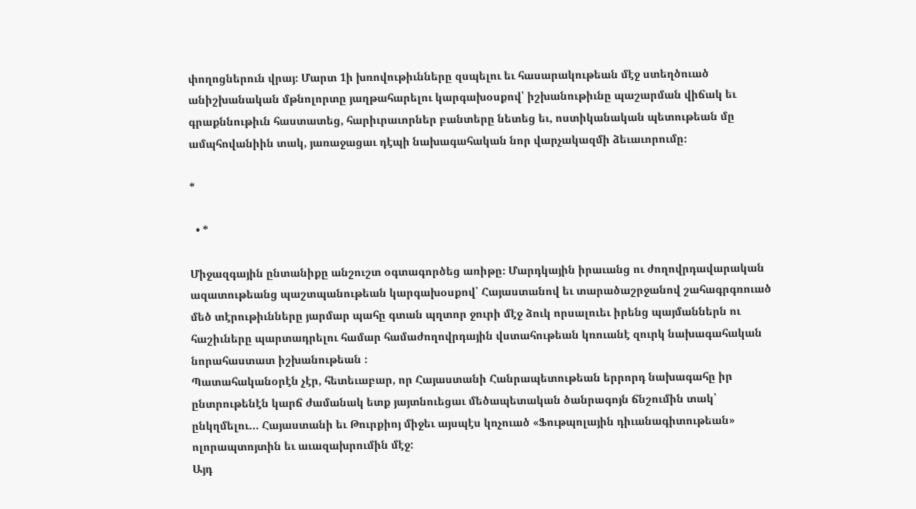փողոցներուն վրայ։ Մարտ 1ի խռովութիւնները զսպելու եւ հասարակութեան մէջ ստեղծուած անիշխանական մթնոլորտը յաղթահարելու կարգախօսքով՝ իշխանութիւնը պաշարման վիճակ եւ գրաքննութիւն հաստատեց, հարիւրաւորներ բանտերը նետեց եւ, ոստիկանական պետութեան մը ամպհովանիին տակ, յառաջացաւ դէպի նախագահական նոր վարչակազմի ձեւաւորումը։

*

  • *

Միջազգային ընտանիքը անշուշտ օգտագործեց առիթը։ Մարդկային իրաւանց ու ժողովրդավարական ազատութեանց պաշտպանութեան կարգախօսքով՝ Հայաստանով եւ տարածաշրջանով շահագրգռուած մեծ տէրութիւնները յարմար պահը գտան պղտոր ջուրի մէջ ձուկ որսալուեւ իրենց պայմաններն ու հաշիւները պարտադրելու համար համաժողովրդային վստահութեան կռուանէ զուրկ նախագահական նորահաստատ իշխանութեան ։
Պատահականօրէն չէր, հետեւաբար, որ Հայաստանի Հանրապետութեան երրորդ նախագահը իր ընտրութենէն կարճ ժամանակ ետք յայտնուեցաւ մեծապետական ծանրագոյն ճնշումին տակ՝ ընկղմելու… Հայաստանի եւ Թուրքիոյ միջեւ այսպէս կոչուած «Ֆութպոլային դիւանագիտութեան» ոլորապտոյտին եւ աւազախրումին մէջ:
Այդ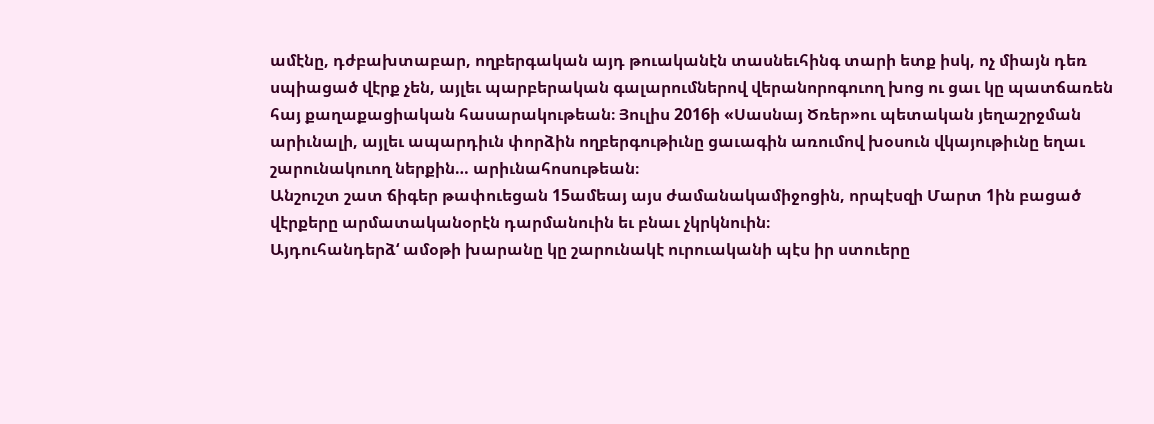ամէնը, դժբախտաբար, ողբերգական այդ թուականէն տասնեւհինգ տարի ետք իսկ, ոչ միայն դեռ սպիացած վէրք չեն, այլեւ պարբերական գալարումներով վերանորոգուող խոց ու ցաւ կը պատճառեն հայ քաղաքացիական հասարակութեան։ Յուլիս 2016ի «Սասնայ Ծռեր»ու պետական յեղաշրջման արիւնալի, այլեւ ապարդիւն փորձին ողբերգութիւնը ցաւագին առումով խօսուն վկայութիւնը եղաւ շարունակուող ներքին… արիւնահոսութեան։
Անշուշտ շատ ճիգեր թափուեցան 15ամեայ այս ժամանակամիջոցին, որպէսզի Մարտ 1ին բացած վէրքերը արմատականօրէն դարմանուին եւ բնաւ չկրկնուին։
Այդուհանդերձ‘ ամօթի խարանը կը շարունակէ ուրուականի պէս իր ստուերը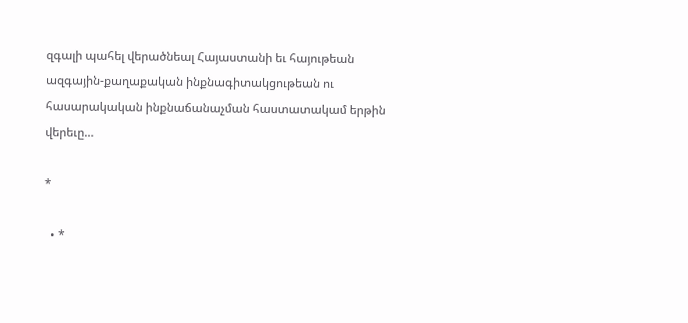զգալի պահել վերածնեալ Հայաստանի եւ հայութեան ազգային-քաղաքական ինքնագիտակցութեան ու հասարակական ինքնաճանաչման հաստատակամ երթին վերեւը…

*

  • *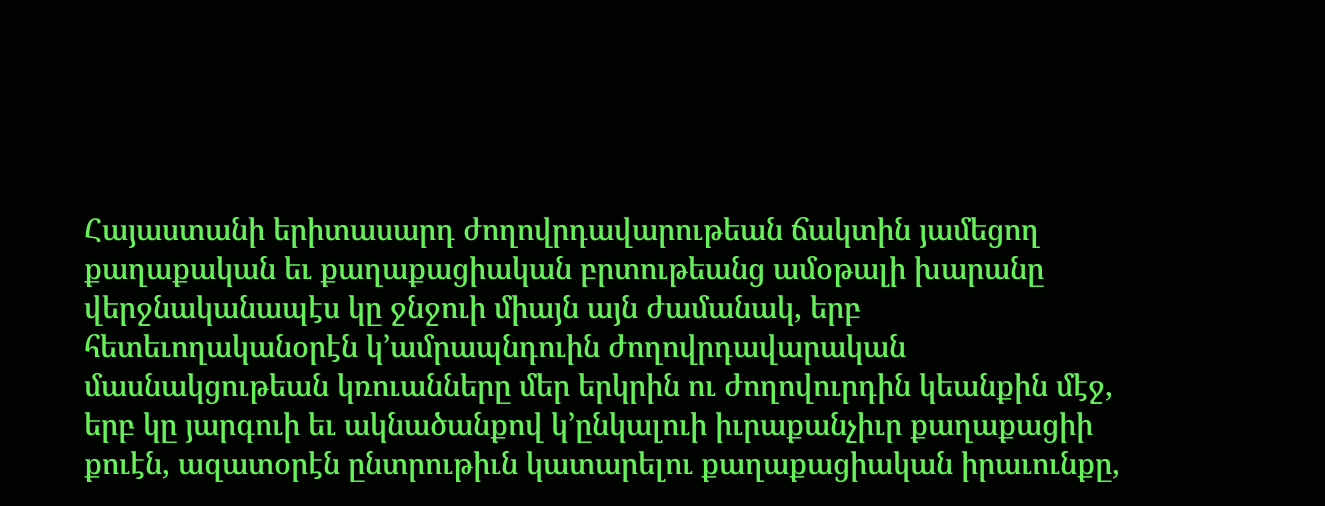Հայաստանի երիտասարդ ժողովրդավարութեան ճակտին յամեցող քաղաքական եւ քաղաքացիական բրտութեանց ամօթալի խարանը վերջնականապէս կը ջնջուի միայն այն ժամանակ, երբ հետեւողականօրէն կ’ամրապնդուին ժողովրդավարական մասնակցութեան կռուանները մեր երկրին ու ժողովուրդին կեանքին մէջ, երբ կը յարգուի եւ ակնածանքով կ’ընկալուի իւրաքանչիւր քաղաքացիի քուէն, ազատօրէն ընտրութիւն կատարելու քաղաքացիական իրաւունքը,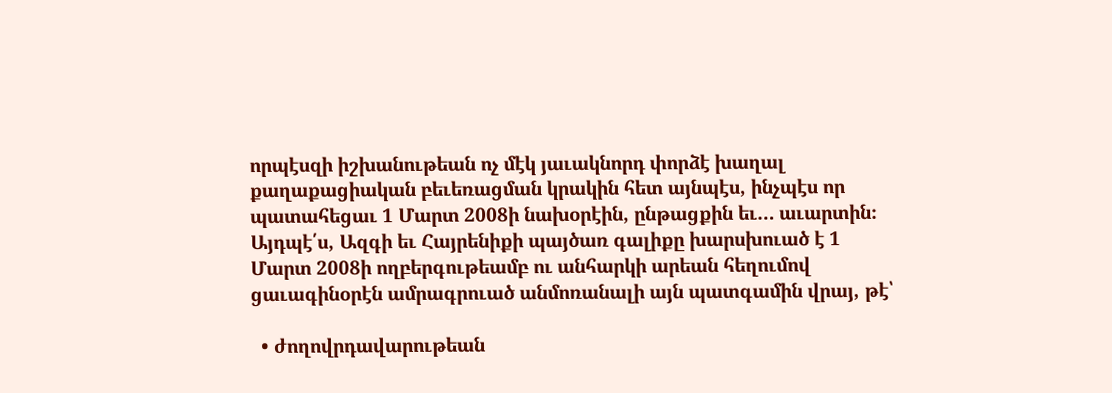որպէսզի իշխանութեան ոչ մէկ յաւակնորդ փորձէ խաղալ քաղաքացիական բեւեռացման կրակին հետ այնպէս, ինչպէս որ պատահեցաւ 1 Մարտ 2008ի նախօրէին, ընթացքին եւ… աւարտին։
Այդպէ՛ս, Ազգի եւ Հայրենիքի պայծառ գալիքը խարսխուած է 1 Մարտ 2008ի ողբերգութեամբ ու անհարկի արեան հեղումով ցաւագինօրէն ամրագրուած անմոռանալի այն պատգամին վրայ, թէ՝

  • ժողովրդավարութեան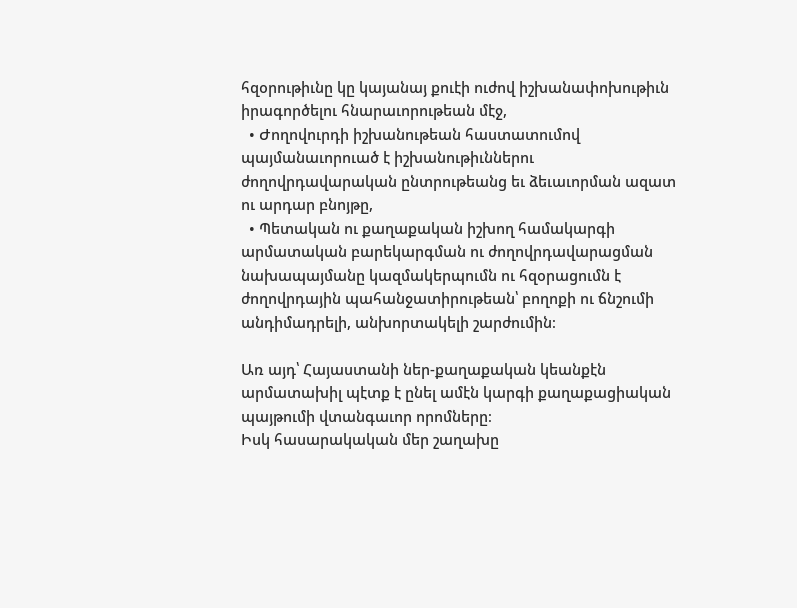հզօրութիւնը կը կայանայ քուէի ուժով իշխանափոխութիւն իրագործելու հնարաւորութեան մէջ,
  • Ժողովուրդի իշխանութեան հաստատումով պայմանաւորուած է իշխանութիւններու ժողովրդավարական ընտրութեանց եւ ձեւաւորման ազատ ու արդար բնոյթը,
  • Պետական ու քաղաքական իշխող համակարգի արմատական բարեկարգման ու ժողովրդավարացման նախապայմանը կազմակերպումն ու հզօրացումն է ժողովրդային պահանջատիրութեան՝ բողոքի ու ճնշումի անդիմադրելի, անխորտակելի շարժումին։

Առ այդ՝ Հայաստանի ներ-քաղաքական կեանքէն արմատախիլ պէտք է ընել ամէն կարգի քաղաքացիական պայթումի վտանգաւոր որոմները։
Իսկ հասարակական մեր շաղախը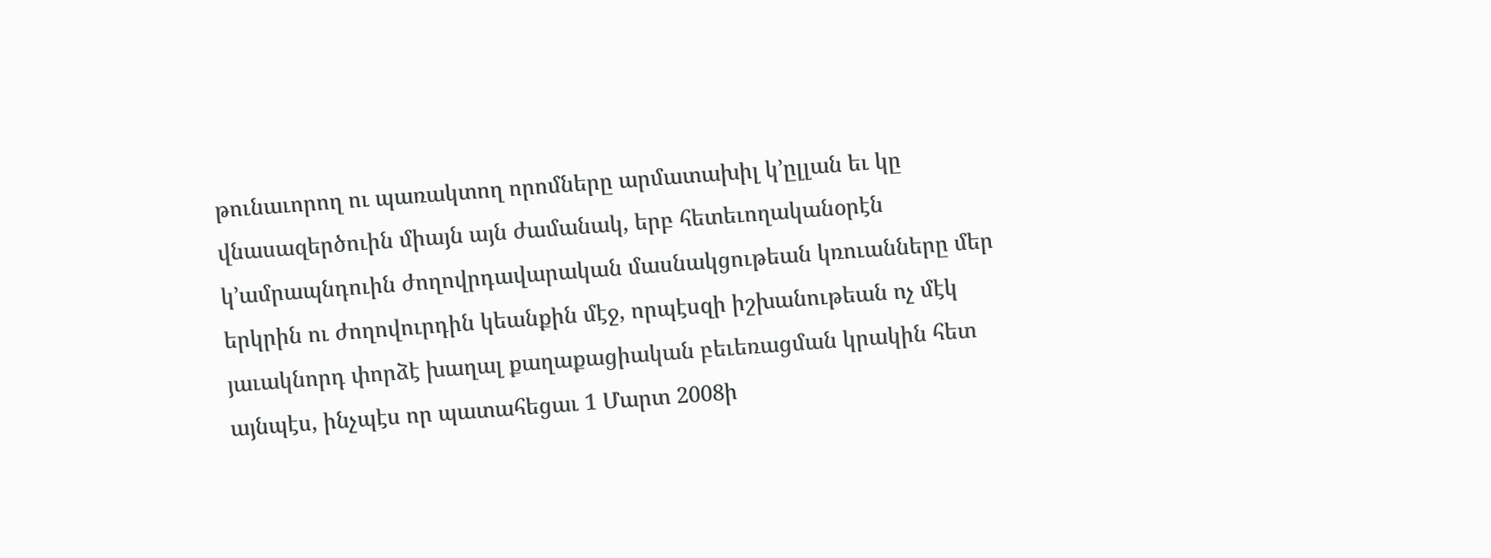թունաւորող ու պառակտող որոմները արմատախիլ կ՚ըլլան եւ կը վնասազերծուին միայն այն ժամանակ, երբ հետեւողականօրէն կ՚ամրապնդուին ժողովրդավարական մասնակցութեան կռուանները մեր երկրին ու ժողովուրդին կեանքին մէջ, որպէսզի իշխանութեան ոչ մէկ յաւակնորդ փորձէ խաղալ քաղաքացիական բեւեռացման կրակին հետ այնպէս, ինչպէս որ պատահեցաւ 1 Մարտ 2008ի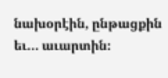նախօրէին, ընթացքին եւ… աւարտին։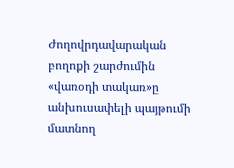Ժողովրդավարական բողոքի շարժումին «վառօդի տակառ»ը անխուսափելի պայթումի մատնող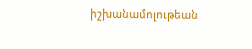իշխանամոլութեան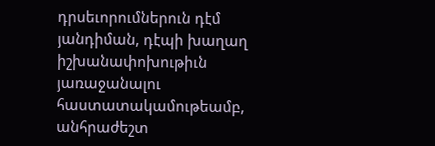դրսեւորումներուն դէմ յանդիման, դէպի խաղաղ իշխանափոխութիւն յառաջանալու հաստատակամութեամբ, անհրաժեշտ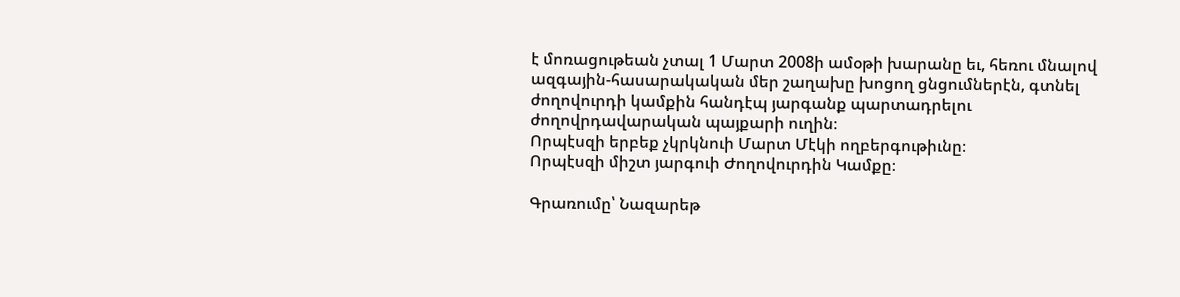է մոռացութեան չտալ 1 Մարտ 2008ի ամօթի խարանը եւ, հեռու մնալով ազգային-հասարակական մեր շաղախը խոցող ցնցումներէն, գտնել ժողովուրդի կամքին հանդէպ յարգանք պարտադրելու ժողովրդավարական պայքարի ուղին։
Որպէսզի երբեք չկրկնուի Մարտ Մէկի ողբերգութիւնը։
Որպէսզի միշտ յարգուի Ժողովուրդին Կամքը։

Գրառումը՝ Նազարեթ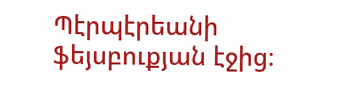Պէրպէրեանի ֆեյսբուքյան էջից։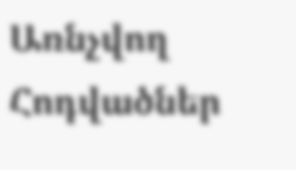Առնչվող Հոդվածներ